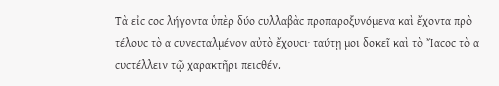Τὰ εἰϲ ϲοϲ λήγοντα ὑπὲρ δύο ϲυλλαβὰϲ προπαροξυνόμενα καὶ ἔχοντα πρὸ τέλουϲ τὸ α ϲυνεϲταλμένον αὐτὸ ἔχουϲι· ταύτῃ μοι δοκεῖ καὶ τὸ Ἴαϲοϲ τὸ α ϲυϲτέλλειν τῷ χαρακτῆρι πειϲθέν.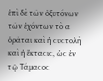ἐπὶ δὲ τῶν ὀξυτόνων τῶν ἐχόντων τὸ α ὁρᾶται καὶ ἡ ϲυϲτολὴ καὶ ἡ ἔκταϲιϲ, ὡϲ ἐν τῷ Τάμαϲοϲ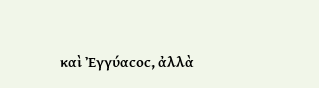καὶ Ἐγγύαϲοϲ, ἀλλὰ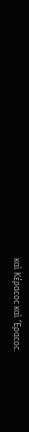καὶ Κέραϲοϲ καὶ Ἔραϲοϲ.